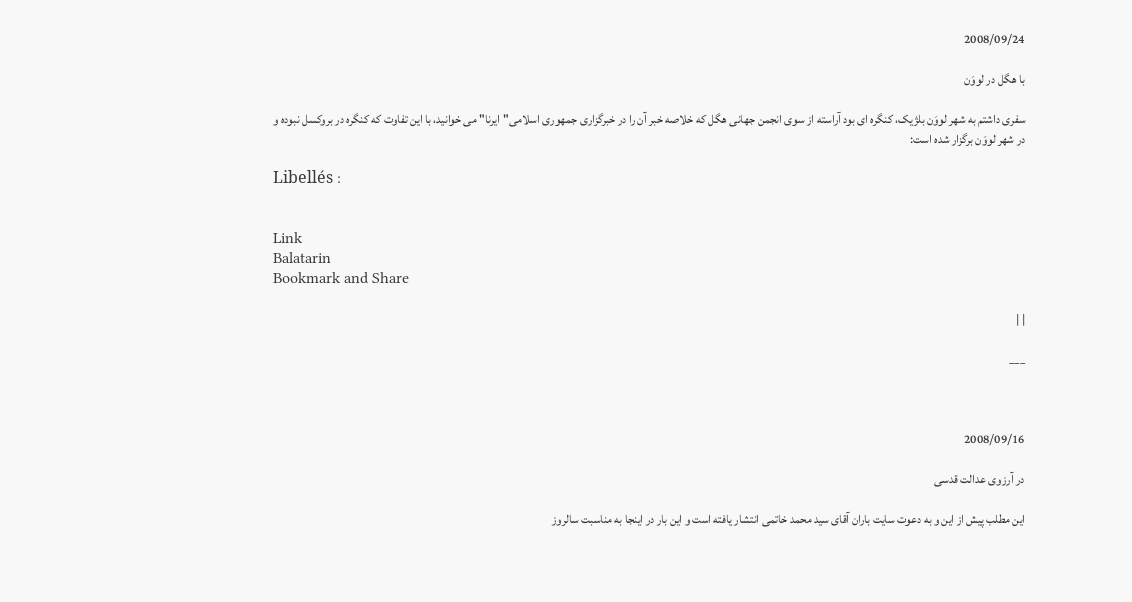2008/09/24

با هگل در لووَن

سفری داشتم به شهر لووَن بلژیک، کنگره ای بود آراسته از سوی انجمن جهانی هگل که خلاصه خبر آن را در خبرگزاری جمهوری اسلامی"ایرنا" می خوانید، با این تفاوت که کنگره در بروکسل نبوده و در شهر لووَن برگزار شده است:

Libellés :


Link
Balatarin
Bookmark and Share

| |

___



2008/09/16

در آرزوی عدالت قدسی

این مطلب پیش از این و به دعوت سایت باران آقای سید محمد خاتمی انتشار یافته است و این بار در اینجا به مناسبت سالروز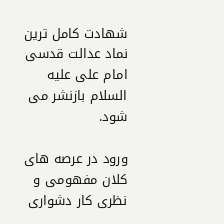شهادت کامل ترین نماد عدالت قدسی امام علی علیه السلام بازنشر می شود.

ورود در عرصه های کلان مفهومی و نظری کار دشواری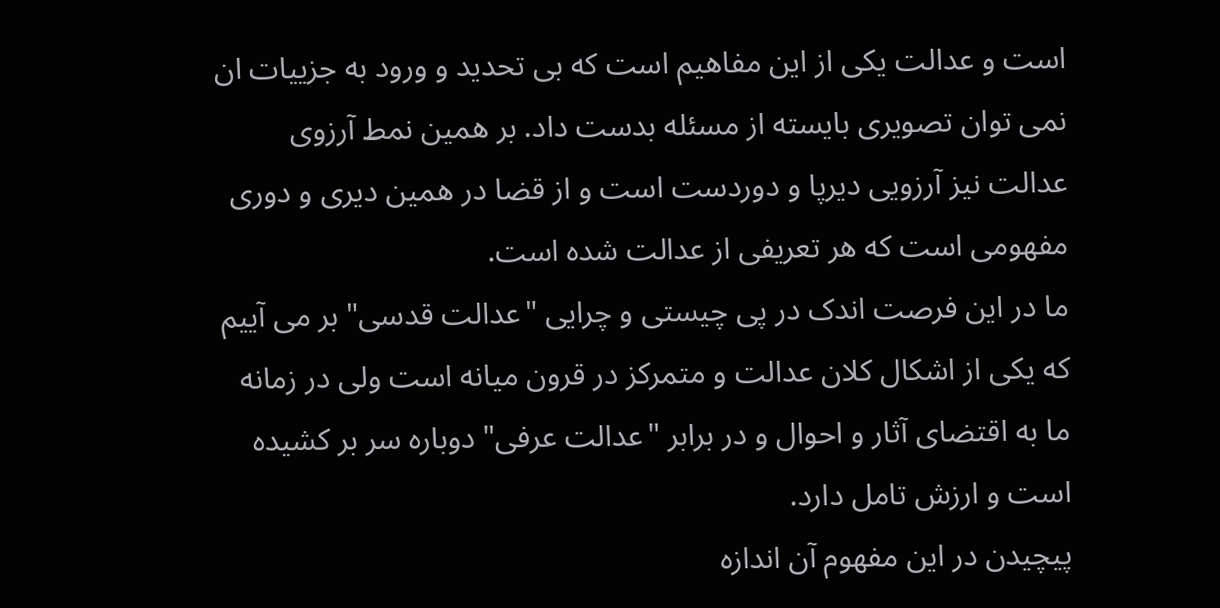است و عدالت یکی از این مفاهیم است که بی تحدید و ورود به جزییات ان نمی توان تصویری بایسته از مسئله بدست داد. بر همین نمط آرزوی عدالت نیز آرزویی دیرپا و دوردست است و از قضا در همین دیری و دوری مفهومی است که هر تعریفی از عدالت شده است.
ما در این فرصت اندک در پی چیستی و چرایی "عدالت قدسی" بر می آییم که یکی از اشکال کلان عدالت و متمرکز در قرون میانه است ولی در زمانه ما به اقتضای آثار و احوال و در برابر "عدالت عرفی" دوباره سر بر کشیده است و ارزش تامل دارد.
پیچیدن در این مفهوم آن اندازه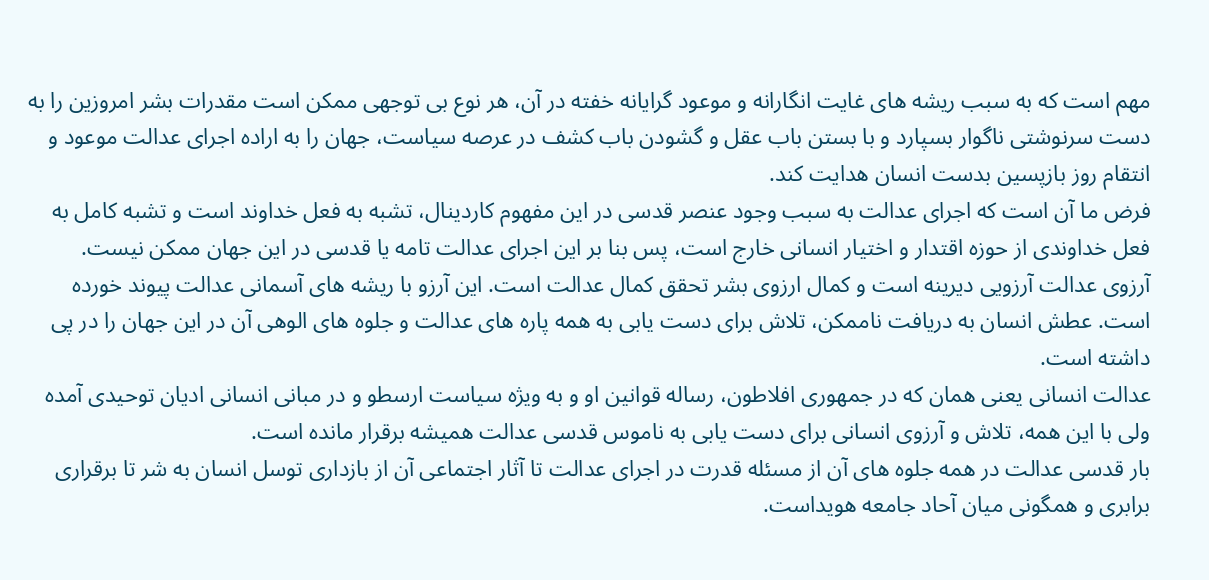مهم است که به سبب ریشه های غایت انگارانه و موعود گرایانه خفته در آن، هر نوع بی توجهی ممکن است مقدرات بشر امروزین را به دست سرنوشتی ناگوار بسپارد و با بستن باب عقل و گشودن باب کشف در عرصه سیاست، جهان را به اراده اجرای عدالت موعود و انتقام روز بازپسین بدست انسان هدایت کند.
فرض ما آن است که اجرای عدالت به سبب وجود عنصر قدسی در این مفهوم کاردینال، تشبه به فعل خداوند است و تشبه کامل به فعل خداوندی از حوزه اقتدار و اختیار انسانی خارج است، پس بنا بر این اجرای عدالت تامه یا قدسی در این جهان ممکن نیست.
آرزوی عدالت آرزویی دیرینه است و کمال ارزوی بشر تحقق کمال عدالت است. این آرزو با ریشه های آسمانی عدالت پیوند خورده است. عطش انسان به دریافت ناممکن، تلاش برای دست یابی به همه پاره های عدالت و جلوه های الوهی آن در این جهان را در پی داشته است.
عدالت انسانی یعنی همان که در جمهوری افلاطون، رساله قوانین او و به ویژه سیاست ارسطو و در مبانی انسانی ادیان توحیدی آمده ولی با این همه، تلاش و آرزوی انسانی برای دست یابی به ناموس قدسی عدالت همیشه برقرار مانده است.
بار قدسی عدالت در همه جلوه های آن از مسئله قدرت در اجرای عدالت تا آثار اجتماعی آن از بازداری توسل انسان به شر تا برقراری برابری و همگونی میان آحاد جامعه هویداست.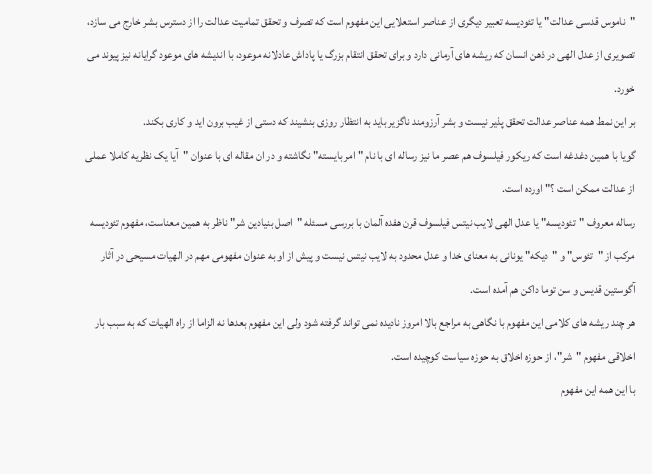"ناموس قدسی عدالت" یا تئودیسه تعبیر دیگری از عناصر استعلایی این مفهوم است که تصرف و تحقق تمامیت عدالت را از دسترس بشر خارج می سازد، تصویری از عدل الهی در ذهن انسان که ریشه های آرمانی دارد و برای تحقق انتقام بزرگ یا پاداش عادلانه موعود، با اندیشه های موعود گرایانه نیز پیوند می خورد.
بر این نمط همه عناصر عدالت تحقق پذیر نیست و بشر آرزومند ناگزیر باید به انتظار روزی بنشیند که دستی از غیب برون اید و کاری بکند.
گویا با همین دغدغه است که ریکور فیلسوف هم عصر ما نیز رساله ای با نام " امر بایسته" نگاشته و در ان مقاله ای با عنوان "آیا یک نظریه کاملا عملی از عدالت ممکن است ؟" اورده است.
رساله معروف "تئودیسه" یا عدل الهی لایب نیتس فیلسوف قرن هفده آلمان با بررسی مسئله "اصل بنیادین شر" ناظر به همین معناست، مفهوم تئودیسه مرکب از "تئوس" و "دیکه" یونانی به معنای خدا و عدل محدود به لایب نیتس نیست و پیش از او به عنوان مفهومی مهم در الهیات مسیحی در آثار آگوستین قدیس و سن توما داکن هم آمده است.
هر چند ریشه های کلامی این مفهوم با نگاهی به مراجع بالا امروز نادیده نمی تواند گرفته شود ولی این مفهوم بعدها نه الزاما از راه الهیات که به سبب بار اخلاقی مفهوم "شر"، از حوزه اخلاق به حوزه سیاست کوچیده است.
با این همه این مفهوم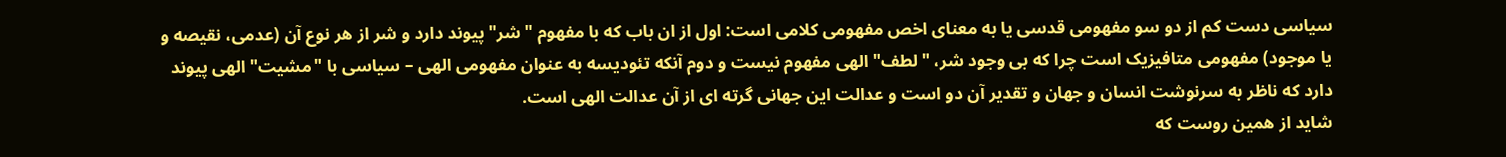سیاسی دست کم از دو سو مفهومی قدسی یا به معنای اخص مفهومی کلامی است: اول از ان باب که با مفهوم "شر" پیوند دارد و شر از هر نوع آن (عدمی، نقیصه و یا موجود) مفهومی متافیزیک است چرا که بی وجود شر، "لطف" الهی مفهوم نیست و دوم آنکه تئودیسه به عنوان مفهومی الهی – سیاسی با "مشیت" الهی پیوند دارد که ناظر به سرنوشت انسان و جهان و تقدیر آن دو است و عدالت این جهانی گرته ای از آن عدالت الهی است.
شاید از همین روست که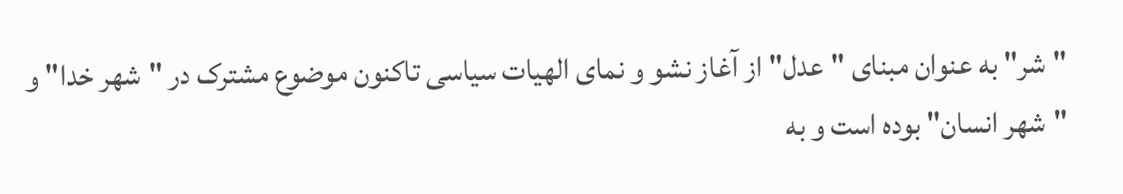"شر" به عنوان مبنای "عدل" از آغاز نشو و نمای الهیات سیاسی تاکنون موضوع مشترک در "شهر خدا" و "شهر انسان" بوده است و به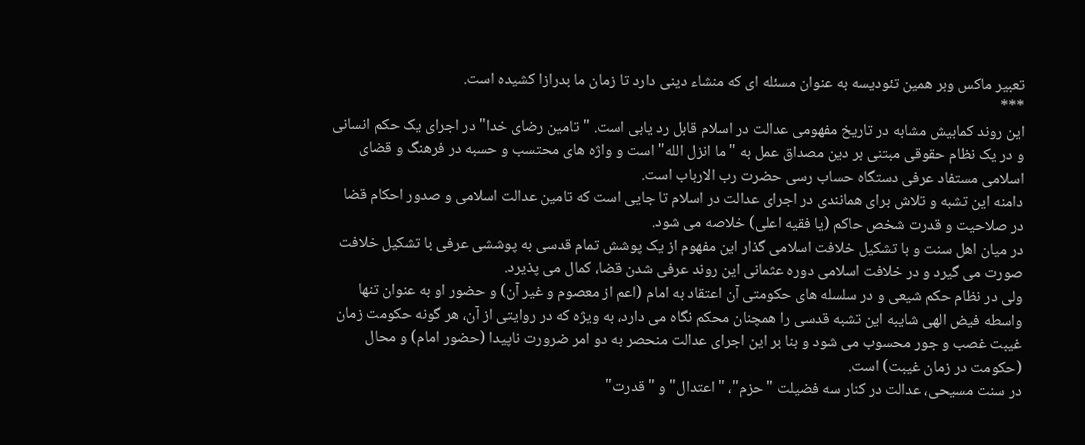تعبیر ماکس وبر همین تئودیسه به عنوان مسئله ای که منشاء دینی دارد تا زمان ما بدرازا کشیده است.
***
این روند کمابیش مشابه در تاریخ مفهومی عدالت در اسلام قابل رد یابی است. "تامین رضای خدا" در اجرای یک حکم انسانی و در یک نظام حقوقی مبتنی بر دین مصداق عمل به "ما انزل الله" است و واژه های محتسب و حسبه در فرهنگ و قضای اسلامی مستفاد عرفی دستگاه حساب رسی حضرت رب الارباب است.
دامنه این تشبه و تلاش برای همانندی در اجرای عدالت در اسلام تا جایی است که تامین عدالت اسلامی و صدور احکام قضا در صلاحیت و قدرت شخص حاکم (یا فقیه اعلی) خلاصه می شود.
در میان اهل سنت و با تشکیل خلافت اسلامی گذار این مفهوم از یک پوشش تمام قدسی به پوششی عرفی با تشکیل خلافت صورت می گیرد و در خلافت اسلامی دوره عثمانی این روند عرفی شدن قضا، کمال می پذیرد.
ولی در نظام حکم شیعی و در سلسله های حکومتی آن اعتقاد به امام (اعم از معصوم و غیر آن) و حضور او به عنوان تنها واسطه فیض الهی شایبه این تشبه قدسی را همچنان محکم نگاه می دارد، به ویژه که در روایتی از آن، هر گونه حکومت زمان غیبت غصب و جور محسوب می شود و بنا بر این اجرای عدالت منحصر به دو امر ضرورت ناپیدا (حضور امام) و محال (حکومت در زمان غیبت) است.
در سنت مسیحی، عدالت در کنار سه فضیلت "حزم"، "اعتدال" و "قدرت"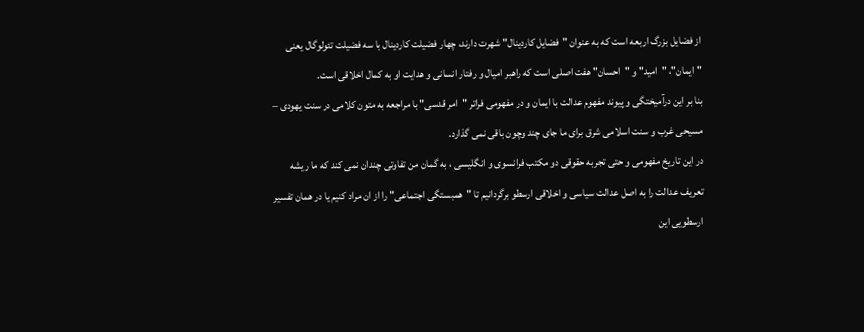از فضایل بزرگ اربعه است که به عنوان "فضایل کاردینال" شهرت دارند، چهار فضیلت کاردینال با سه فضیلت تئولوگال یعنی "ایمان"، "امید" و "احسان" هفت اصلی است که راهبر امیال و رفتار انسانی و هدایت او به کمال اخلاقی است.
بنا بر این درآمیختگی و پیوند مفهوم عدالت با ایمان و در مفهومی فراتر "امر قدسی" با مراجعه به متون کلامی در سنت یهودی – مسیحی غرب و سنت اسلامی شرق برای ما جای چند وچون باقی نمی گذارد.
در این تاریخ مفهومی و حتی تجربه حقوقی دو مکتب فرانسوی و انگلیسی ، به گمان من تفاوتی چندان نمی کند که ما ریشه تعریف عدالت را به اصل عدالت سیاسی و اخلاقی ارسطو برگردانیم تا "همبستگی اجتماعی" را از ان مراد کنیم یا در همان تفسیر ارسطویی این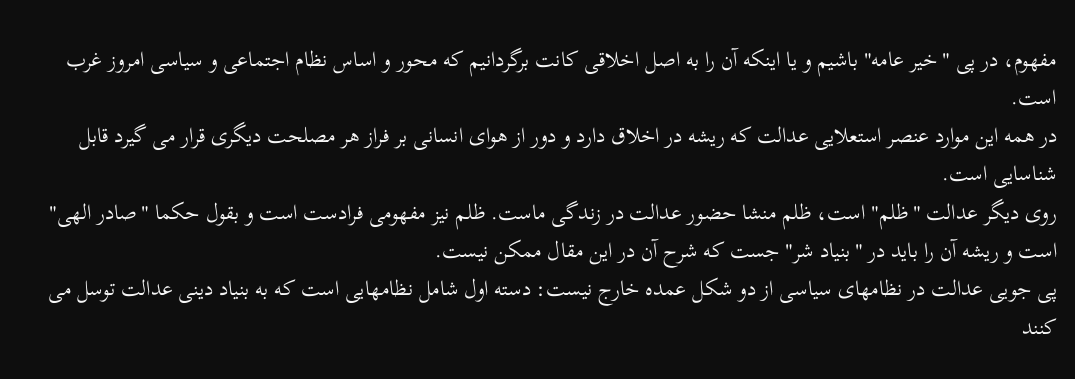مفهوم، در پی "خیر عامه" باشیم و یا اینکه آن را به اصل اخلاقی کانت برگردانیم که محور و اساس نظام اجتماعی و سیاسی امروز غرب است.
در همه این موارد عنصر استعلایی عدالت که ریشه در اخلاق دارد و دور از هوای انسانی بر فراز هر مصلحت دیگری قرار می گیرد قابل شناسایی است.
روی دیگر عدالت "ظلم" است، ظلم منشا حضور عدالت در زندگی ماست. ظلم نیز مفهومی فرادست است و بقول حکما "صادر الهی" است و ریشه آن را باید در "بنیاد شر" جست که شرح آن در این مقال ممکن نیست.
پی جویی عدالت در نظامهای سیاسی از دو شکل عمده خارج نیست: دسته اول شامل نظامهایی است که به بنیاد دینی عدالت توسل می کنند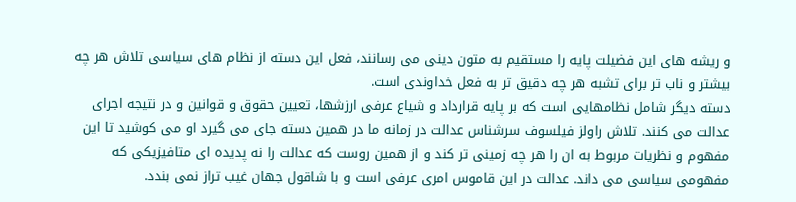و ریشه های این فضیلت پایه را مستقیم به متون دینی می رسانند، فعل این دسته از نظام های سیاسی تلاش هر چه بیشتر و ناب تر برای تشبه هر چه دقیق تر به فعل خداوندی است.
دسته دیگر شامل نظامهایی است که بر پایه قرارداد و شیاع عرفی ارزشها، تعیین حقوق و قوانین و در نتیجه اجرای عدالت می کنند. تلاش راولز فیلسوف سرشناس عدالت در زمانه ما در همین دسته جای می گیرد او می کوشید تا این مفهوم و نظریات مربوط به ان را هر چه زمینی تر کند و از همین روست که عدالت را نه پدیده ای متافیزیکی که مفهومی سیاسی می داند. عدالت در این قاموس امری عرفی است و با شاقول جهان غیب تراز نمی بندد.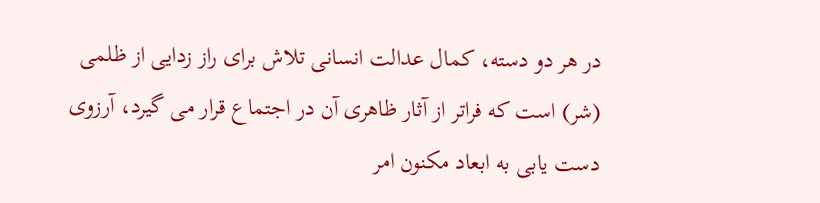در هر دو دسته، کمال عدالت انسانی تلاش برای راز زدایی از ظلمی (شر) است که فراتر از آثار ظاهری آن در اجتماع قرار می گیرد، آرزوی دست یابی به ابعاد مکنون امر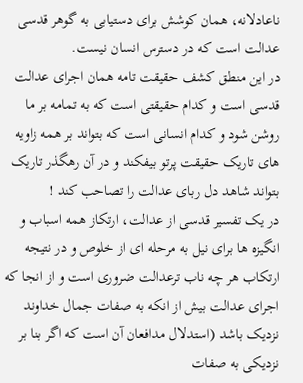ناعادلانه، همان کوشش برای دستیابی به گوهر قدسی عدالت است که در دسترس انسان نیست.
در این منطق کشف حقیقت تامه همان اجرای عدالت قدسی است و کدام حقیقتی است که به تمامه بر ما روشن شود و کدام انسانی است که بتواند بر همه زاویه های تاریک حقیقت پرتو بیفکند و در آن رهگذر تاریک بتواند شاهد دل ربای عدالت را تصاحب کند !
در یک تفسیر قدسی از عدالت، ارتکاز همه اسباب و انگیزه ها برای نیل به مرحله ای از خلوص و در نتیجه ارتکاب هر چه ناب ترعدالت ضروری است و از انجا که اجرای عدالت بیش از انکه به صفات جمال خداوند نزدیک باشد (استدلال مدافعان آن است که اگر بنا بر نزدیکی به صفات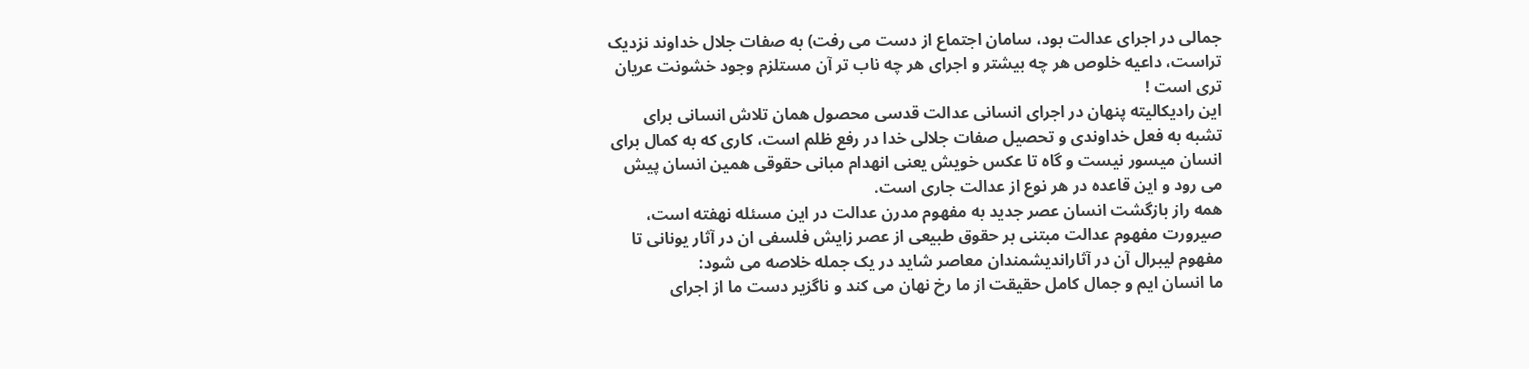جمالی در اجرای عدالت بود، سامان اجتماع از دست می رفت) به صفات جلال خداوند نزدیک تراست، داعیه خلوص هر چه بیشتر و اجرای هر چه ناب تر آن مستلزم وجود خشونت عریان تری است !
این رادیکالیته پنهان در اجرای انسانی عدالت قدسی محصول همان تلاش انسانی برای تشبه به فعل خداوندی و تحصیل صفات جلالی خدا در رفع ظلم است، کاری که به کمال برای انسان میسور نیست و گاه تا عکس خویش یعنی انهدام مبانی حقوقی همین انسان پیش می رود و این قاعده در هر نوع از عدالت جاری است.
همه راز بازگشت انسان عصر جدید به مفهوم مدرن عدالت در این مسئله نهفته است، صیرورت مفهوم عدالت مبتنی بر حقوق طبیعی از عصر زایش فلسفی ان در آثار یونانی تا مفهوم لیبرال آن در آثاراندیشمندان معاصر شاید در یک جمله خلاصه می شود:
ما انسان ایم و جمال کامل حقیقت از ما رخ نهان می کند و ناگزیر دست ما از اجرای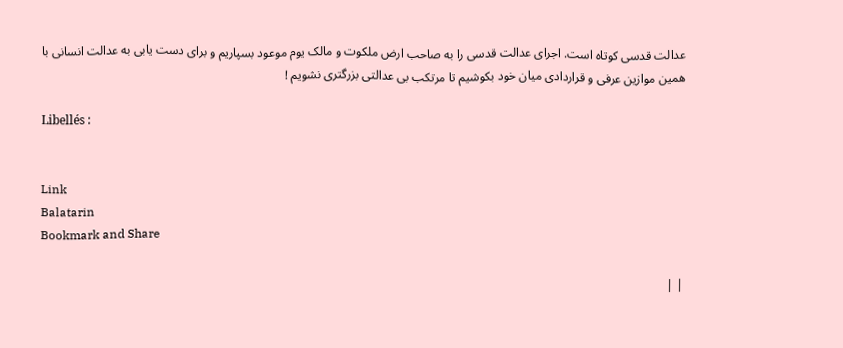عدالت قدسی کوتاه است. اجرای عدالت قدسی را به صاحب ارض ملکوت و مالک یوم موعود بسپاریم و برای دست یابی به عدالت انسانی با همین موازین عرفی و قراردادی میان خود بکوشیم تا مرتکب بی عدالتی بزرگتری نشویم !

Libellés :


Link
Balatarin
Bookmark and Share

| |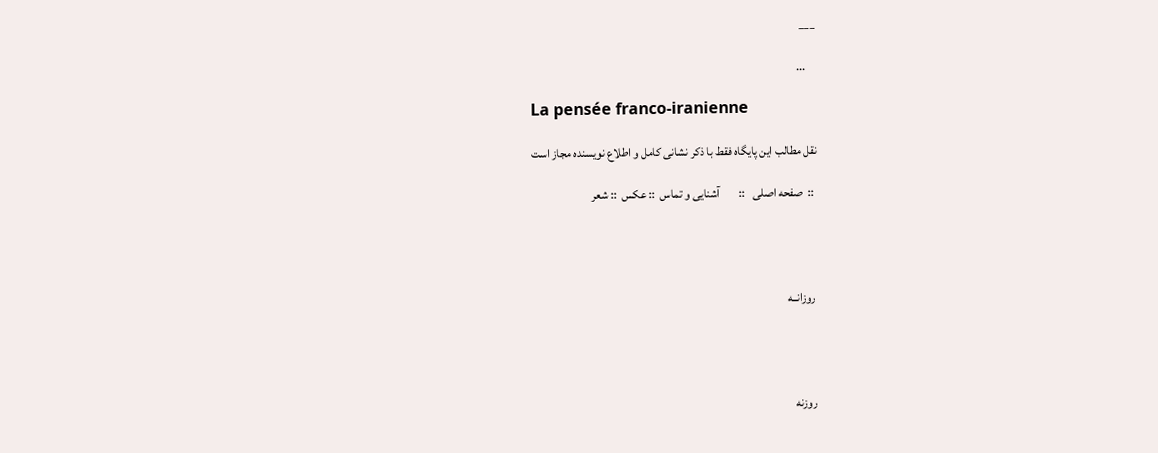___

    ...

La pensée franco-iranienne

نقل مطالب این پایگاه فقط با ذکر نشانی کامل و اطلاع نویسنده مجاز است

 ::  صفحه اصلی   ::        آشنایی و تماس  :: عکس  :: شعر




 روزانــه




 روزنه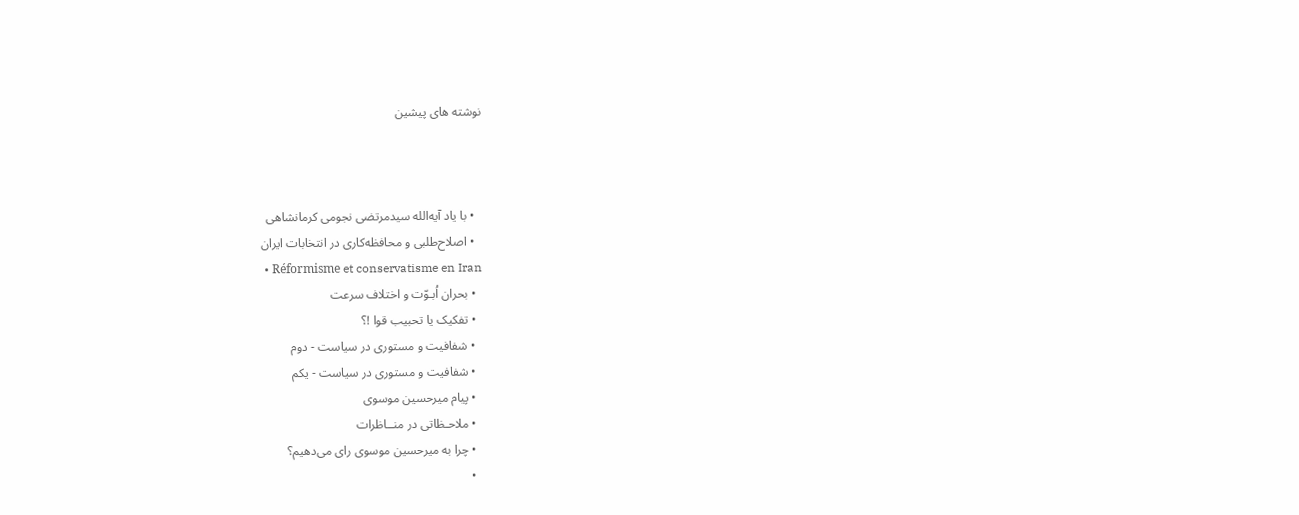نوشته های پیشین



  • با یاد آیه‌الله سید‌مرتضی نجومی کرمانشاهی
  • اصلاح‌طلبی و محافظه‌کاری در انتخابات ایران
  • Réformisme et conservatisme en Iran
  • بحران اُبـوّت و اختلاف سرعت
  • تفکیک یا تحبیب قوا !؟
  • شفافیت و ‌مستوری در سیاست - دوم
  • شفافیت و ‌مستوری در سیاست - یکم
  • پیام میرحسین موسوی
  • ملاحـظاتی در منــاظرات
  • چرا به میرحسین موسوی رای می‌دهیم؟
  •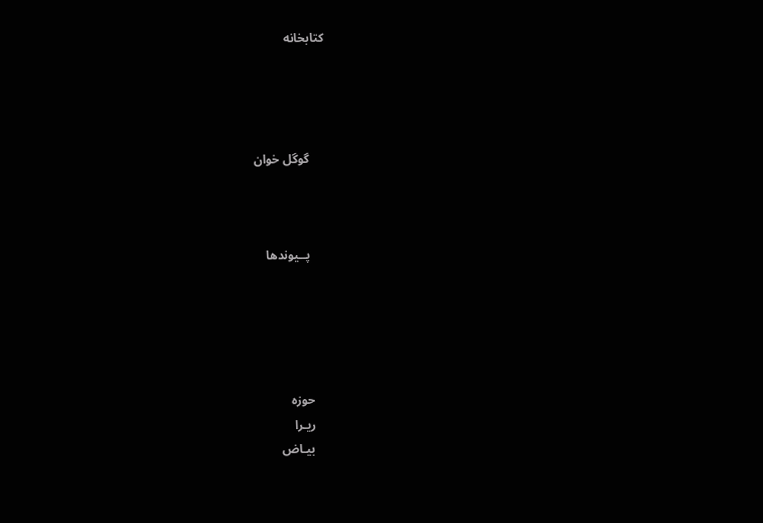کتابخانه




     گوگل خوان



     پــیوندها





    حوزه
    ریـرا
    بیـاض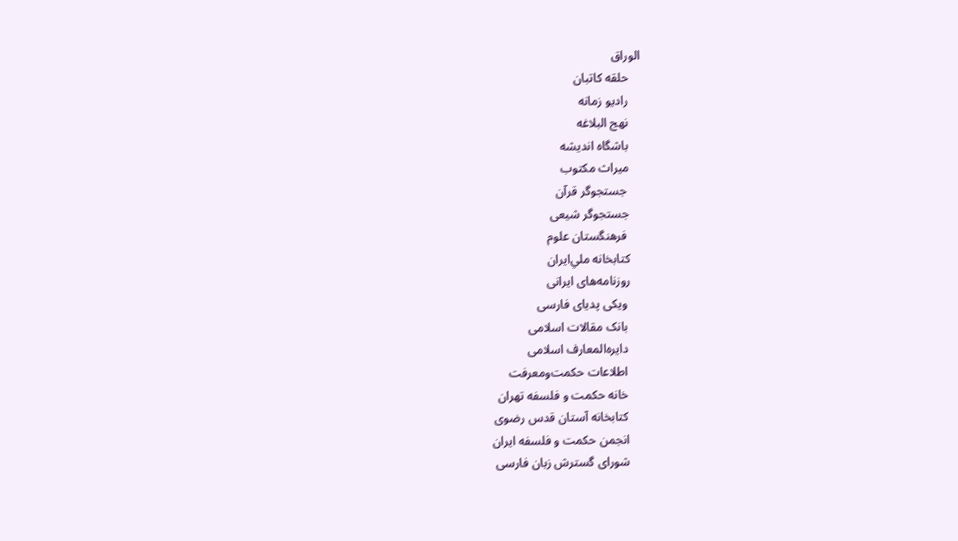الوراق
    حلقه کاتبان
    رادیو زمانه
    نهج البلاغه
    باشگاه اندیشه
    میراث مکتوب
     جستجوگر قرآن
    جستجوگر شیعی
     فرهنگستان علوم
    كتابخانه‌ ملي‌ايران
    روزنامه‌های ایرانی
     ویکی پدیای فارسی
     بانک مقالات اسلامی
     دایره‌المعارف اسلامی
     اطلاعات حکمت‌و‌معرفت
     خانه حکمت و فلسفه تهران
     کتابخانه آستان قدس رضوی
     انجمن حکمت و فلسفه ایران
     شورای گسترش زبان فارسی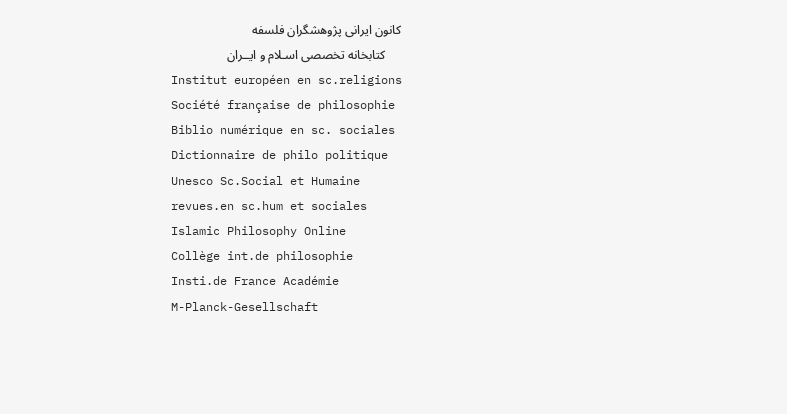کانون ایرانی پژوهشگران فلسفه
     کتابخانه تخصصی اسـلام و ایــران
    Institut européen en sc.religions
    Société française de philosophie
    Biblio numérique en sc. sociales
    Dictionnaire de philo politique
    Unesco Sc.Social et Humaine
    revues.en sc.hum et sociales
    Islamic Philosophy Online
    Collège int.de philosophie
    Insti.de France Académie
    M-Planck-Gesellschaft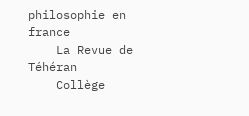philosophie en france
    La Revue de Téhéran
    Collège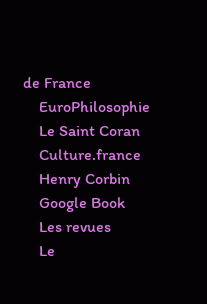de France
    EuroPhilosophie
    Le Saint Coran
    Culture.france
    Henry Corbin
    Google Book
    Les revues
    Le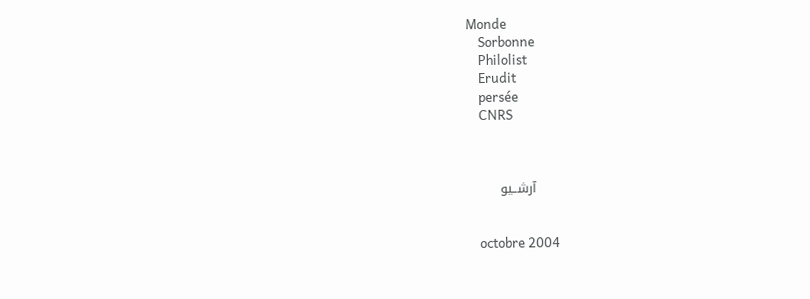Monde
    Sorbonne
    Philolist
    Erudit
    persée
    CNRS



     آرشــیو


    octobre 2004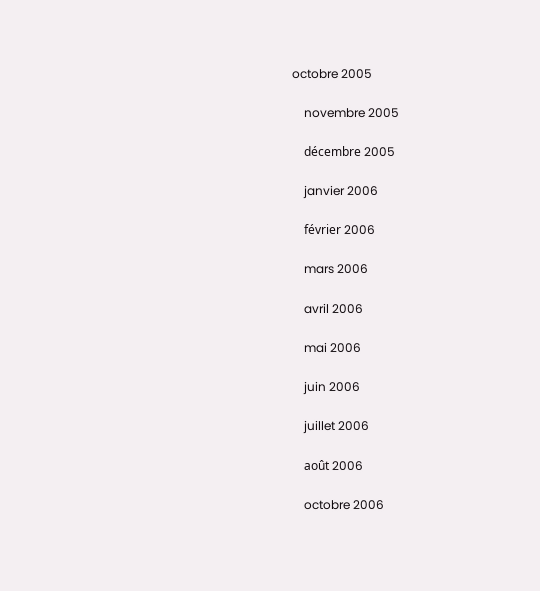octobre 2005

    novembre 2005

    décembre 2005

    janvier 2006

    février 2006

    mars 2006

    avril 2006

    mai 2006

    juin 2006

    juillet 2006

    août 2006

    octobre 2006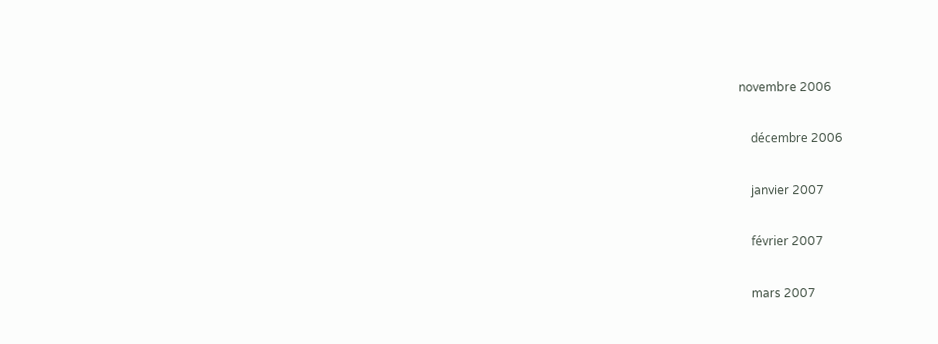novembre 2006

    décembre 2006

    janvier 2007

    février 2007

    mars 2007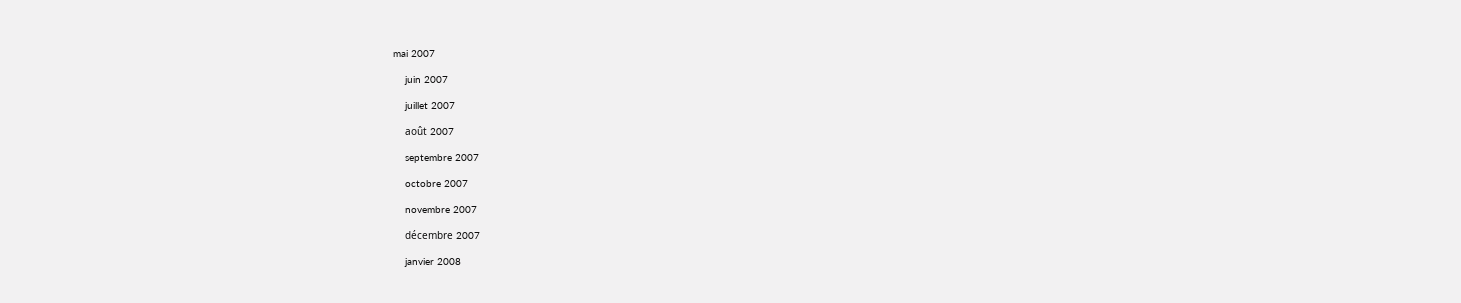mai 2007

    juin 2007

    juillet 2007

    août 2007

    septembre 2007

    octobre 2007

    novembre 2007

    décembre 2007

    janvier 2008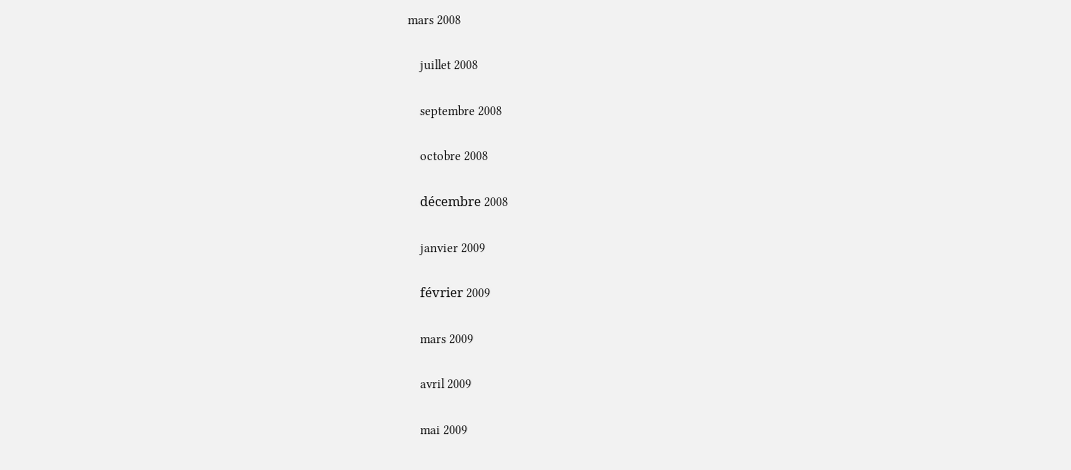mars 2008

    juillet 2008

    septembre 2008

    octobre 2008

    décembre 2008

    janvier 2009

    février 2009

    mars 2009

    avril 2009

    mai 2009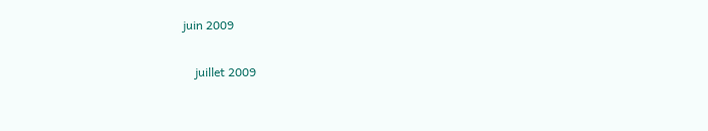juin 2009

    juillet 2009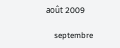août 2009

    septembre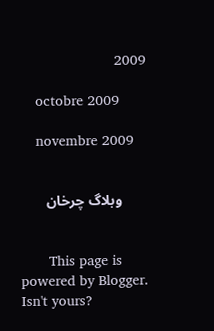2009

    octobre 2009

    novembre 2009


       وبلاگ چرخان


       This page is powered by Blogger. Isn't yours?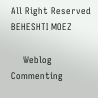All Right Reserved  BEHESHTI MOEZ

    Weblog Commenting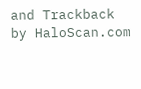and Trackback by HaloScan.com